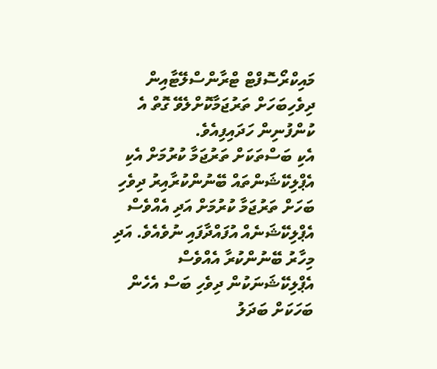މައިކްރޯސޮފްޓް ޓްރާންސްލޭޓާއިން ދިވެހިބަހަށް ތަރުޖަމާކޮށްލެވޭ ގޮތް އެ ކުންފުނިން ހަދައިފިއެވެ.
އެކި ބަސްތަކަށް ތަރުޖަމާ ކުރުމަށް އެކި އެޕްލިކޭޝަންތައް ބޭނުންކުރާއިރު ދިވެހި ބަހަށް ތަރުޖަމާ ކުރުމަށް އަދި އެއްވެސް އެޕްލިކޭޝަނެއް އުފައްދާފައި ނުވެއެވެ. އަދި މިހާރު ބޭނުންކުރާ އެއްވެސް އެޕްލިކޭޝަނަކުން ދިވެހި ބަސް އެހެން ބަހަކަށް ބަދަލު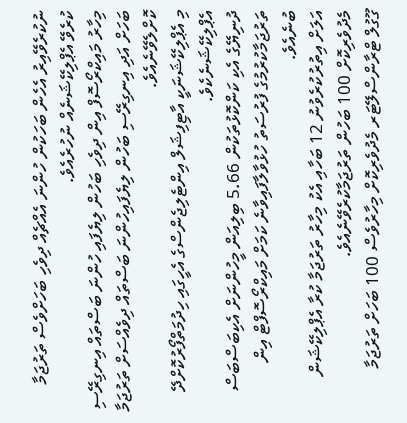ނުކުރެވޭއިރު އެހެން ބަހަކުން ހުންނަ އެއްޗެއް ދިވެހި ބަހަށްވެސް ތަރުޖަމާ ކުރެވޭ އެޕްލިކޭޝަނެއް ނުހުރެއެވެ.
މިހާރު މައިކްރޯސޮފް އިން ދިވެހި ބަހުން ލިޔެފައި ހުންނަ ބަސްތައް އިނގިރޭސި ބަހަށް އަދި އިނގިރޭސި ބަހުން ލިޔެފައިހުންނަ ބަސްތައް ދިވެއްސަށް ތަރުޖަމާ ކޮށްލެވޭނެއެވެ.
މި އެޕްލިކޭޝަނަކީ އާޓިފިޝަލް އިންޓެލިޖެންސްގެ އެހީގައި ހިދުމަތްފޯރުކޮށްދޭ އެޕްލިކޭޝަނެކެވެ.
ދުނިޔޭގެ އެކި ކަންކޮޅުތަކުން 5.66 ބިލިއަން މީހުންނަށް އެކިބަސްބަސް ތަރުޖަމާކުރުމުގެ ފުރުސަތު ހުޅުވާލާފައިވާނެ ކަމަށް މައިކްރޯސޮފްޓް އިން ބުނެއެވެ.
އަލަށް އިތުރުކުރެވުނު 12 ބަހާއި އެކު މިހާރު ތަރުޖަމާ ކުރާ އެޕްލިކޭޝަން މެދުވެރިކޮށް 100 ބަހުން ތަރުޖަމާކުރެވޭނެއެވެ.
ގޫގުލް ޓްރާންސްލޭޓަރ މެދުވެރިކޮށް މިހާރުވެސް 100 ބަހަށް ތަރުޖަމާ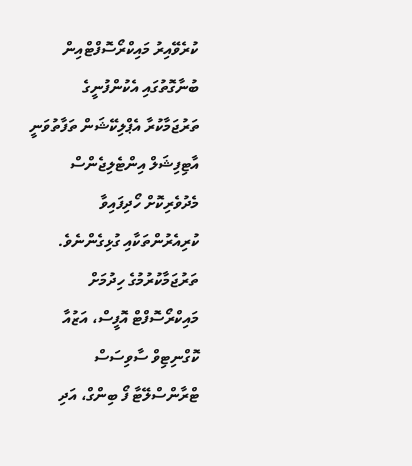ކުރެވޭއިރު މައިކްރޯސޮފްޓްއިން ބުނާގޮތުގައި އެކުންފުނީގެ ތަރުޖަމާކުރާ އެޕްލިކޭޝަން ތަފާތުވަނީ އާޓިފިޝަލް އިންޓެލިޖެންސް މެދުވެރިކޮށް ހޯދިފައިވާ ކުރިއެރުންތަކާއި ގުޅިގެންނެވެ.
ތަރުޖަމާކުރުމުގެ ހިދުމަށް މައިކްރޯސޮފްޓް އޮފީސް، އަޒުއާ ކޮގްނިޓިވް ސާވިސަސް ޓްރާންސްލޭޓާ ފޯ ބިންގް، އަދި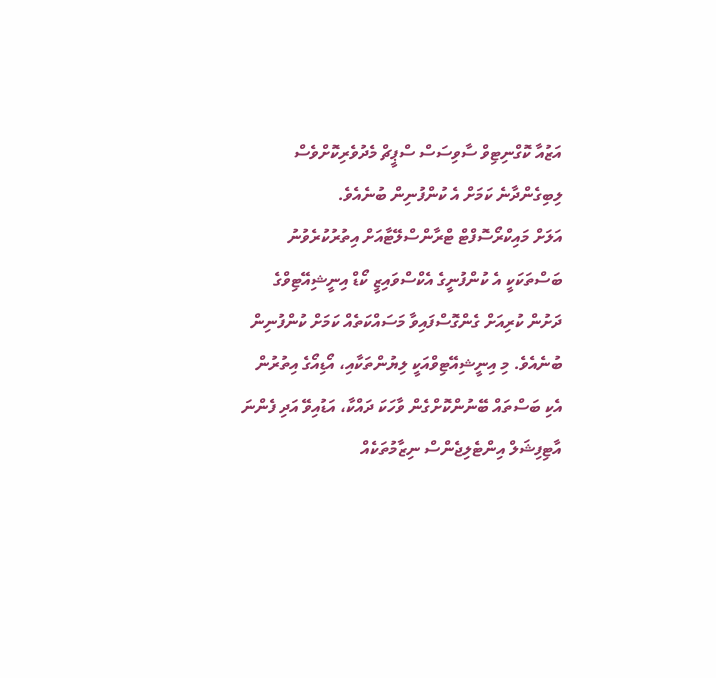އަޒުއާ ކޮގްނިޓިވް ސާވިސަސް ސްޕީޗް މެދުވެރިކޮށްވެސް ލިބިގެންދާނެ ކަމަށް އެ ކުންފުނިން ބުނެއެވެ.
އަލަށް މައިކްރޯސޮފްޓް ޓްރާންސްލޭޓާއަށް އިތުރުކުރެވުނު ބަސްތަކަކީ އެ ކުންފުނީގެ އެކްސްވައިޒީ ކޯޑް އިނީޝިއޭޓިވްގެ ދަށުން ކުރިއަށް ގެންގޮސްފައިވާ މަސައްކަތެއް ކަމަށް ކުންފުނިން ބުނެއެވެ. މި އިނީޝިއޭޓިވްއަކީ ލިޔުންތަކާއި، އޯޑިއޯގެ އިތުރުން އެކި ބަސްތައް ބޭނުންކޮށްގެން ވާހަކަ ދައްކާ، އަޑުއިވޭ އަދި ފެންނަ އާޓިފިޝަލް އިންޓެލިޖެންސް ނިޒާމުތަކެއް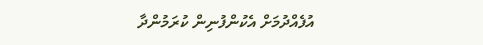އުފެއްދުމަށް އެކުންފުނިން ކުރަމުންދާ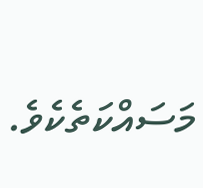މަސައްކަތެކެވެ.